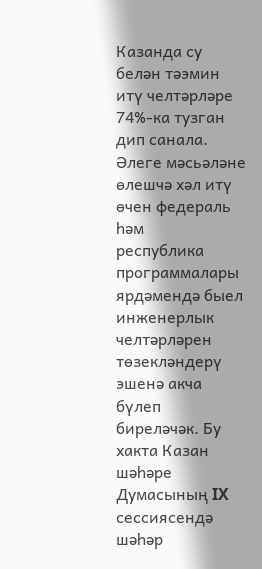Казанда су белән тәэмин итү челтәрләре
74%-ка тузган дип санала. Әлеге мәсьәләне өлешчә хәл итү өчен федераль һәм
республика программалары ярдәмендә быел инженерлык челтәрләрен төзекләндерү
эшенә акча бүлеп биреләчәк. Бу хакта Казан шәһәре Думасының IX сессиясендә
шәһәр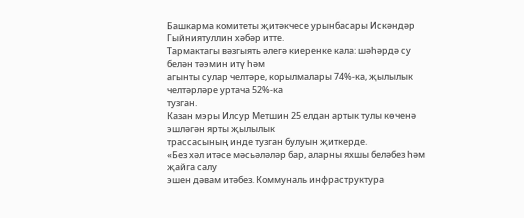Башкарма комитеты җитәкчесе урынбасары Искәндәр Гыйниятуллин хәбәр итте.
Тармактагы вәзгыять әлегә киеренке кала: шәһәрдә су белән тәэмин итү һәм
агынты сулар челтәре, корылмалары 74%-ка, җылылык челтәрләре уртача 52%-ка
тузган.
Казан мэры Илсур Метшин 25 елдан артык тулы көченә эшләгән ярты җылылык
трассасының инде тузган булуын җиткерде.
«Без хәл итәсе мәсьәләләр бар, аларны яхшы беләбез һәм җайга салу
эшен дәвам итәбез. Коммуналь инфраструктура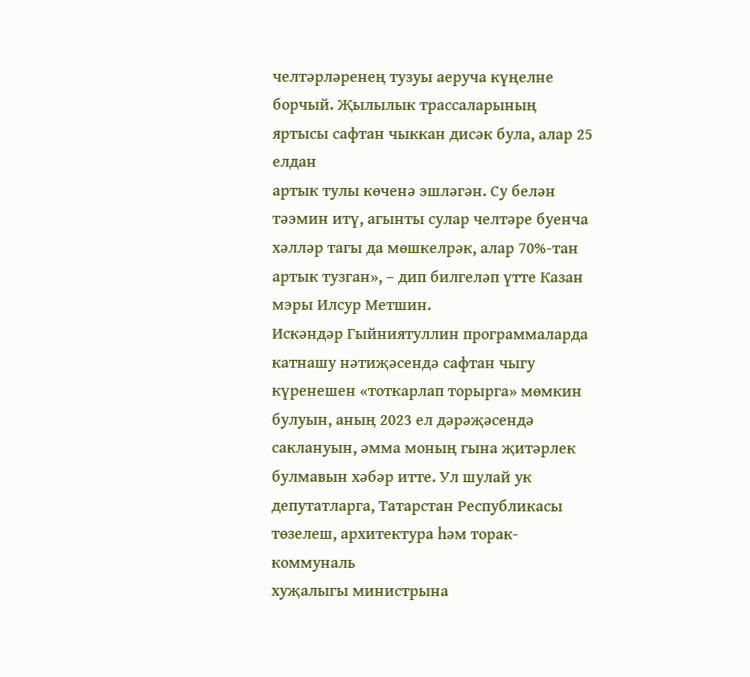челтәрләренең тузуы аеруча күңелне
борчый. Җылылык трассаларының яртысы сафтан чыккан дисәк була, алар 25 елдан
артык тулы көченә эшләгән. Су белән тәэмин итү, агынты сулар челтәре буенча
хәлләр тагы да мөшкелрәк, алар 70%-тан артык тузган», – дип билгеләп үтте Казан
мэры Илсур Метшин.
Искәндәр Гыйниятуллин программаларда катнашу нәтиҗәсендә сафтан чыгу
күренешен «тоткарлап торырга» мөмкин булуын, аның 2023 ел дәрәҗәсендә
саклануын, әмма моның гына җитәрлек булмавын хәбәр итте. Ул шулай ук
депутатларга, Татарстан Республикасы төзелеш, архитектура һәм торак-коммуналь
хуҗалыгы министрына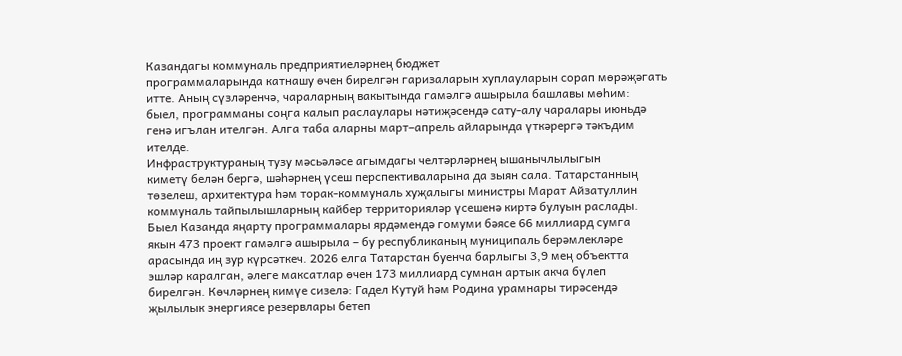Казандагы коммуналь предприятиеләрнең бюджет
программаларында катнашу өчен бирелгән гаризаларын хуплауларын сорап мөрәҗәгать
итте. Аның сүзләренчә, чараларның вакытында гамәлгә ашырыла башлавы мөһим:
быел, программаны соңга калып раслаулары нәтиҗәсендә сату-алу чаралары июньдә
генә игълан ителгән. Алга таба аларны март–апрель айларында үткәрергә тәкъдим
ителде.
Инфраструктураның тузу мәсьәләсе агымдагы челтәрләрнең ышанычлылыгын
киметү белән бергә, шәһәрнең үсеш перспективаларына да зыян сала. Татарстанның
төзелеш, архитектура һәм торак-коммуналь хуҗалыгы министры Марат Айзатуллин
коммуналь тайпылышларның кайбер территорияләр үсешенә киртә булуын раслады.
Быел Казанда яңарту программалары ярдәмендә гомуми бәясе 66 миллиард сумга
якын 473 проект гамәлгә ашырыла – бу республиканың муниципаль берәмлекләре
арасында иң зур күрсәткеч. 2026 елга Татарстан буенча барлыгы 3,9 мең объектта
эшләр каралган, әлеге максатлар өчен 173 миллиард сумнан артык акча бүлеп
бирелгән. Көчләрнең кимүе сизелә: Гадел Кутуй һәм Родина урамнары тирәсендә
җылылык энергиясе резервлары бетеп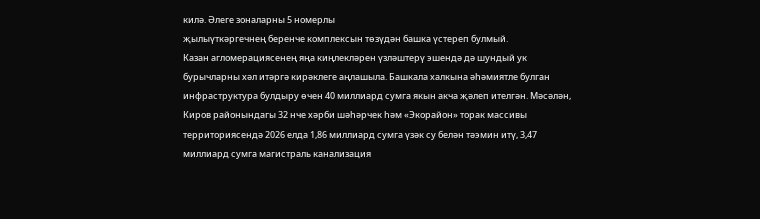килә. Әлеге зоналарны 5 номерлы
җылыүткәргечнең беренче комплексын төзүдән башка үстереп булмый.
Казан агломерациясенең яңа киңлекләрен үзләштерү эшендә дә шундый ук
бурычларны хәл итәргә кирәклеге аңлашыла. Башкала халкына әһәмиятле булган
инфраструктура булдыру өчен 40 миллиард сумга якын акча җәлеп ителгән. Мәсәлән,
Киров районындагы 32 нче хәрби шәһәрчек һәм «Экорайон» торак массивы
территориясендә 2026 елда 1,86 миллиард сумга үзәк су белән тәэмин итү, 3,47
миллиард сумга магистраль канализация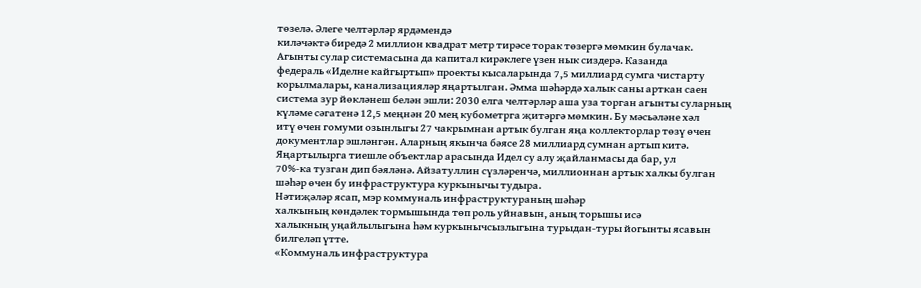төзелә. Әлеге челтәрләр ярдәмендә
киләчәктә биредә 2 миллион квадрат метр тирәсе торак төзергә мөмкин булачак.
Агынты сулар системасына да капитал кирәклеге үзен нык сиздерә. Казанда
федераль «Иделне кайгыртып» проекты кысаларында 7,5 миллиард сумга чистарту
корылмалары, канализацияләр яңартылган. Әмма шәһәрдә халык саны арткан саен
система зур йөкләнеш белән эшли: 2030 елга челтәрләр аша уза торган агынты суларның
күләме сәгатенә 12,5 меңнән 20 мең кубометрга җитәргә мөмкин. Бу мәсьәләне хәл
итү өчен гомуми озынлыгы 27 чакрымнан артык булган яңа коллекторлар төзү өчен
документлар эшләнгән. Аларның якынча бәясе 28 миллиард сумнан артып китә.
Яңартылырга тиешле объектлар арасында Идел су алу җайланмасы да бар, ул
70%-ка тузган дип бәяләнә. Айзатуллин сүзләренчә, миллионнан артык халкы булган
шәһәр өчен бу инфраструктура куркынычы тудыра.
Нәтиҗәләр ясап, мэр коммуналь инфраструктураның шәһәр
халкының көндәлек тормышында төп роль уйнавын, аның торышы исә
халыкның уңайлылыгына һәм куркынычсызлыгына турыдан-туры йогынты ясавын
билгеләп үтте.
«Коммуналь инфраструктура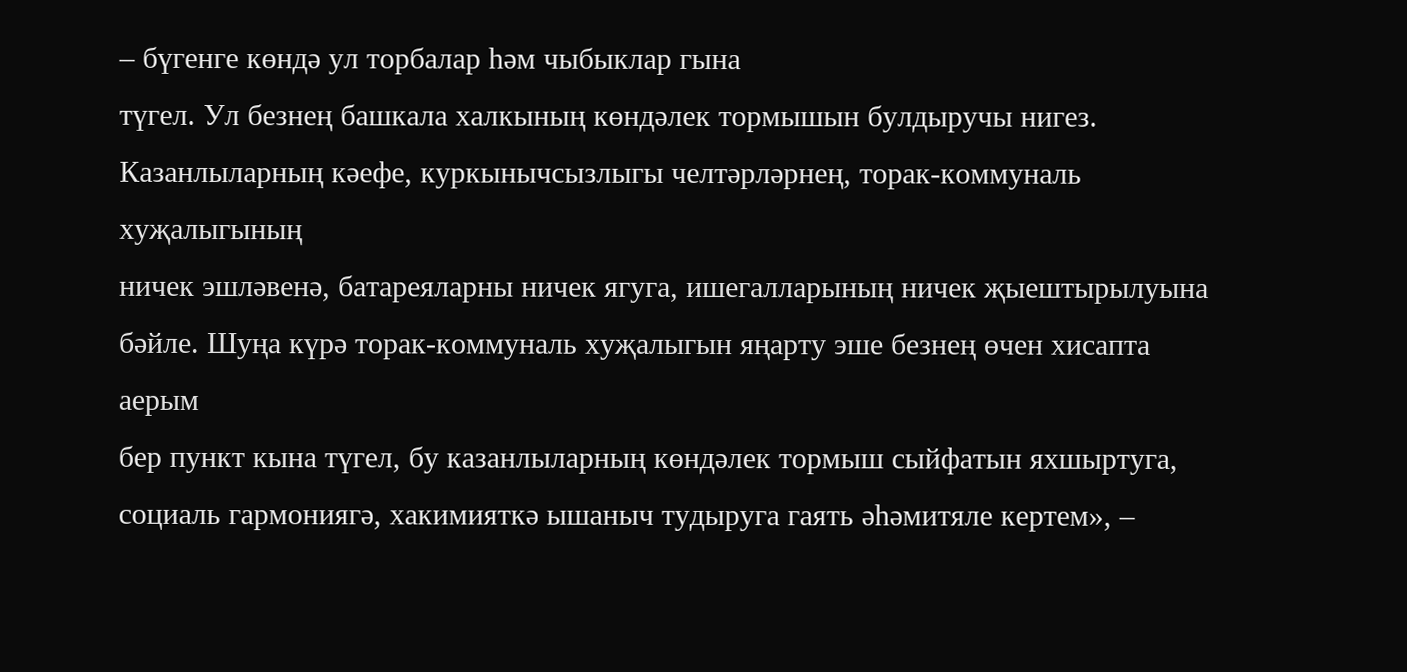– бүгенге көндә ул торбалар һәм чыбыклар гына
түгел. Ул безнең башкала халкының көндәлек тормышын булдыручы нигез.
Казанлыларның кәефе, куркынычсызлыгы челтәрләрнең, торак-коммуналь хуҗалыгының
ничек эшләвенә, батареяларны ничек ягуга, ишегалларының ничек җыештырылуына
бәйле. Шуңа күрә торак-коммуналь хуҗалыгын яңарту эше безнең өчен хисапта аерым
бер пункт кына түгел, бу казанлыларның көндәлек тормыш сыйфатын яхшыртуга,
социаль гармониягә, хакимияткә ышаныч тудыруга гаять әһәмитяле кертем», –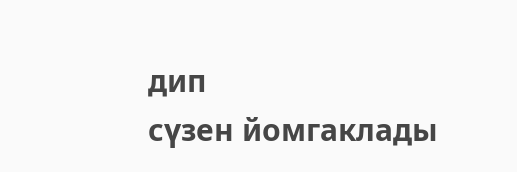дип
сүзен йомгаклады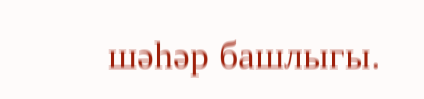шәһәр башлыгы.